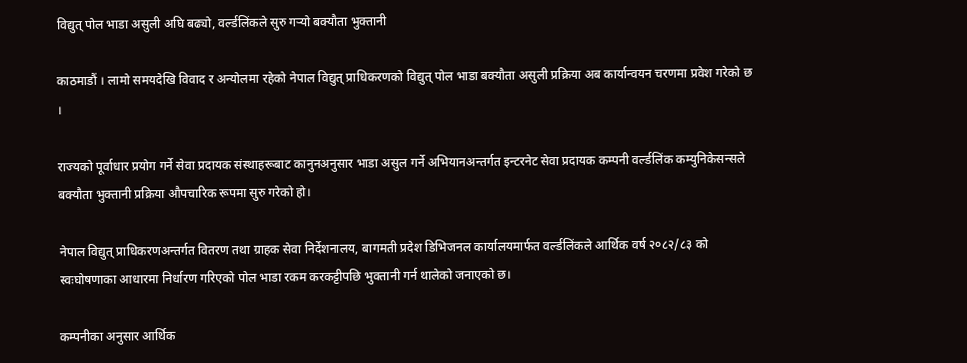विद्युत् पोल भाडा असुली अघि बढ्यो, वर्ल्डलिंकले सुरु गर्‍यो बक्यौता भुक्तानी

काठमाडौं । लामो समयदेखि विवाद र अन्योलमा रहेको नेपाल विद्युत् प्राधिकरणको विद्युत् पोल भाडा बक्यौता असुली प्रक्रिया अब कार्यान्वयन चरणमा प्रवेश गरेको छ ।

राज्यको पूर्वाधार प्रयोग गर्ने सेवा प्रदायक संस्थाहरूबाट कानुनअनुसार भाडा असुल गर्ने अभियानअन्तर्गत इन्टरनेट सेवा प्रदायक कम्पनी वर्ल्डलिंक कम्युनिकेसन्सले बक्यौता भुक्तानी प्रक्रिया औपचारिक रूपमा सुरु गरेको हो।

नेपाल विद्युत् प्राधिकरणअन्तर्गत वितरण तथा ग्राहक सेवा निर्देशनालय, बागमती प्रदेश डिभिजनल कार्यालयमार्फत वर्ल्डलिंकले आर्थिक वर्ष २०८२/८३ को स्वःघोषणाका आधारमा निर्धारण गरिएको पोल भाडा रकम करकट्टीपछि भुक्तानी गर्न थालेको जनाएको छ।

कम्पनीका अनुसार आर्थिक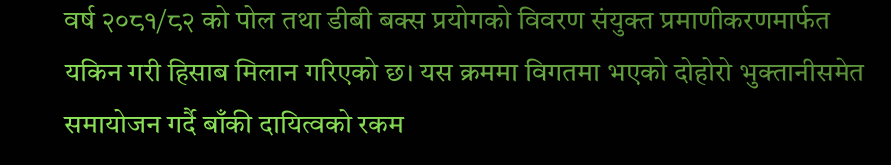वर्ष २०८१/८२ को पोल तथा डीबी बक्स प्रयोगको विवरण संयुक्त प्रमाणीकरणमार्फत यकिन गरी हिसाब मिलान गरिएको छ। यस क्रममा विगतमा भएको दोहोरो भुक्तानीसमेत समायोजन गर्दै बाँकी दायित्वको रकम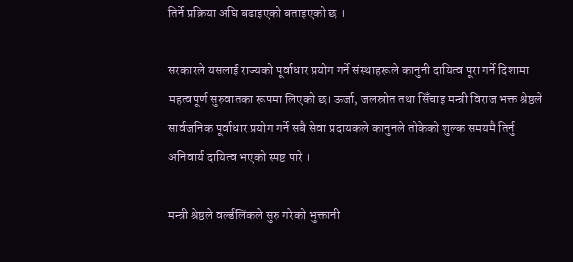तिर्ने प्रक्रिया अघि बढाइएको बताइएको छ ।

सरकारले यसलाई राज्यको पूर्वाधार प्रयोग गर्ने संस्थाहरूले कानुनी दायित्व पूरा गर्ने दिशामा महत्वपूर्ण सुरुवातका रूपमा लिएको छ। ऊर्जा, जलस्रोत तथा सिँचाइ मन्त्री विराज भक्त श्रेष्ठले सार्वजनिक पूर्वाधार प्रयोग गर्ने सबै सेवा प्रदायकले कानुनले तोकेको शुल्क समयमै तिर्नु अनिवार्य दायित्व भएको स्पष्ट पारे ।

मन्त्री श्रेष्ठले वर्ल्डलिंकले सुरु गरेको भुक्तानी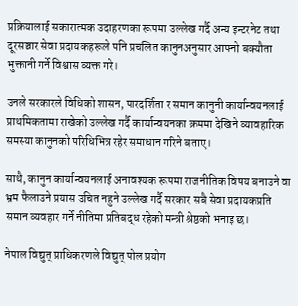प्रक्रियालाई सकारात्मक उदाहरणका रूपमा उल्लेख गर्दै अन्य इन्टरनेट तथा दूरसञ्चार सेवा प्रदायकहरूले पनि प्रचलित कानुनअनुसार आफ्नो बक्यौता भुक्तानी गर्ने विश्वास व्यक्त गरे।

उनले सरकारले विधिको शासन, पारदर्शिता र समान कानुनी कार्यान्वयनलाई प्राथमिकतामा राखेको उल्लेख गर्दै कार्यान्वयनका क्रममा देखिने व्यावहारिक समस्या कानुनको परिधिभित्र रहेर समाधान गरिने बताए।

साथै, कानुन कार्यान्वयनलाई अनावश्यक रूपमा राजनीतिक विषय बनाउने वा भ्रम फैलाउने प्रयास उचित नहुने उल्लेख गर्दै सरकार सबै सेवा प्रदायकप्रति समान व्यवहार गर्ने नीतिमा प्रतिबद्ध रहेको मन्त्री श्रेष्ठको भनाइ छ।

नेपाल विद्युत् प्राधिकरणले विद्युत् पोल प्रयोग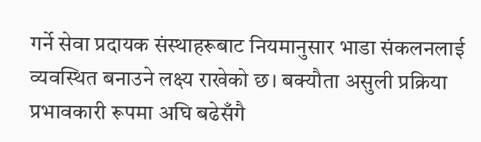गर्ने सेवा प्रदायक संस्थाहरूबाट नियमानुसार भाडा संकलनलाई व्यवस्थित बनाउने लक्ष्य राखेको छ। बक्यौता असुली प्रक्रिया प्रभावकारी रूपमा अघि बढेसँगै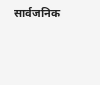सार्वजनिक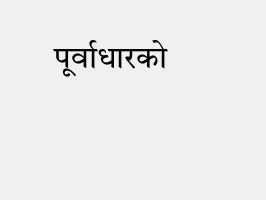पूर्वाधारको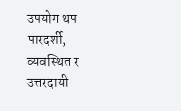उपयोग थप पारदर्शी, व्यवस्थित र उत्तरदायी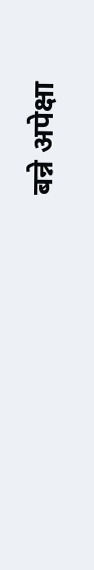बन्ने अपेक्षा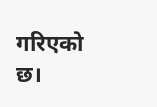गरिएको छ।